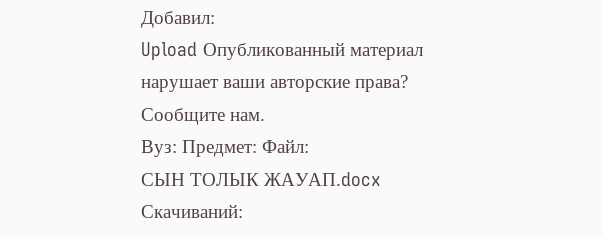Добавил:
Upload Опубликованный материал нарушает ваши авторские права? Сообщите нам.
Вуз: Предмет: Файл:
СЫН ТОЛЫК ЖАУАП.docx
Скачиваний: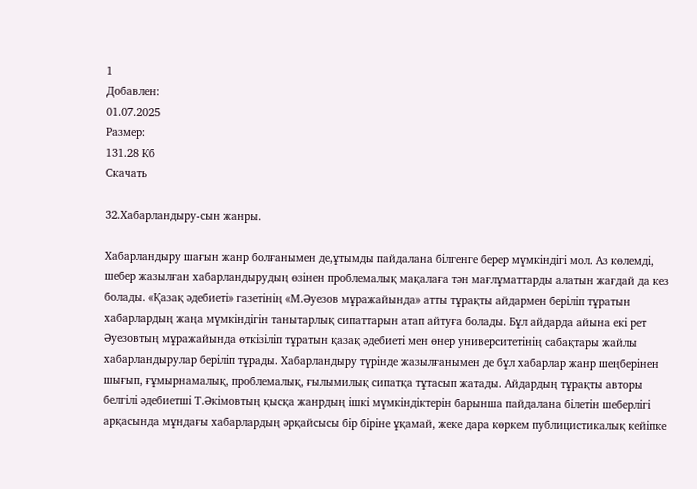1
Добавлен:
01.07.2025
Размер:
131.28 Кб
Скачать

32.Хабарландыру-сын жанры.

Хабарландыру шағын жанр болғанымен де,ұтымды пайдалана білгенге берер мүмкіндігі мол. Аз көлемді, шебер жазылған хабарландырудың өзінен проблемалық мақалаға тән мағлұматтарды алатын жағдай да кез болады. «Қазақ әдебиеті» газетінің «М.Әуезов мұражайында» атты тұрақты айдармен беріліп тұратын хабарлардың жаңа мүмкіндігін танытарлық сипаттарын атап айтуға болады. Бұл айдарда айына екі рет Әуезовтың мұражайында өткізіліп тұратын қазақ әдебиеті мен өнер университетінің сабақтары жайлы хабарландырулар беріліп тұрады. Хабарландыру түрінде жазылғанымен де бұл хабарлар жанр шеңберінен шығып, ғұмырнамалық, проблемалық, ғылымилық сипатқа тұтасып жатады. Айдардың тұрақты авторы белгілі әдебиетші Т.Әкімовтың қысқа жанрдың ішкі мүмкіндіктерін барынша пайдалана білетін шеберлігі арқасында мұндағы хабарлардың әрқайсысы бір біріне ұқамай, жеке дара көркем публицистикалық кейіпке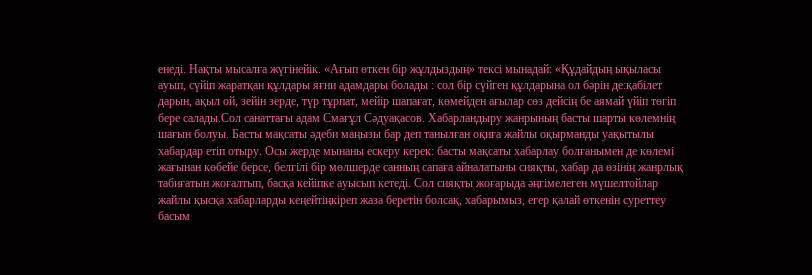енеді. Нақты мысалға жүгінейік. «Ағып өткен бір жұлдыздың» тексі мынадай: «Құдайдың ықыласы ауып, сүйіп жаратқан құлдары яғни адамдары болады : сол бір сүйген құлдарына ол бәрін де:қабілет дарын, ақыл ой, зейін зерде, түр тұрпат, мейір шапағат, көмейден ағылар сөз дейсің бе аямай үйіп төгіп бере салады.Сол санаттағы адам Смағұл Сәдуақасов. Хабарландыру жанрының басты шарты көлемнің шағын болуы. Басты мақсаты әдеби маңызы бар деп танылған оқиға жайлы оқырманды уақытылы хабардар етіп отыру. Осы жерде мынаны ескеру керек: басты мақсаты хабарлау болғанымен де көлемі жағынан көбейе берсе, белгілі бір мөлшерде санның сапаға айналатыны сияқты, хабар да өзінің жанрлық табиғатын жоғалтып, басқа кейіпке ауысып кетеді. Сол сияқты жоғарыда әңгімелеген мүшелтойлар жайлы қысқа хабарларды кеңейтіңкіреп жаза беретін болсақ, хабарымыз, егер қалай өткенін суреттеу басым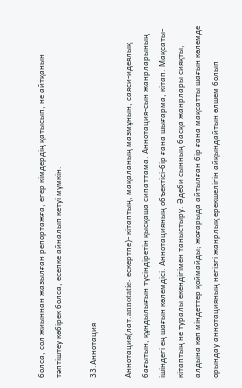болса, сол жиыннан жазылған репортажға, егер кімдердің қатысып, не айтқанын тәптіштеу көбірек болса, есепке айналып кетуі мүмкін.

33.Аннотация

Аннотация(лат.annotatie- ескертпе)- кітаптың, мақаланың мазмұнын, саяси-идеялық бағытын, құндылығын түсіндіретін қысқаша сипаттама. Аннотация-сын жанрларының ішіндегі ең шағын көлемдісі. Аннотацияның объектісі-бір ғана шығарма, кітап. Мақсаты-кітаптың не туралы екендігімен таныстыру. Әдеби сынның басқа жанрлары сияқты, алдына көп міндеттер қоймайды; жоғарыда айтылған бір ғана мақсатты шағын көлемде орындау аннотацияның негізгі жанрлық ерекшелігін айқындайтын өлшем болып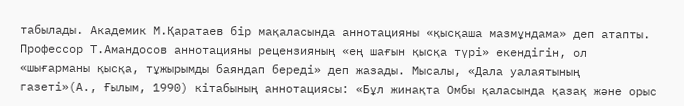табылады. Академик М.Қаратаев бір мақаласында аннотацияны «қысқаша мазмұндама» деп атапты. Профессор Т.Амандосов аннотацияны рецензияның «ең шағын қысқа түрі» екендігін, ол «шығарманы қысқа, тұжырымды баяндап береді» деп жазады. Мысалы, «Дала уалаятының газеті»(А., Ғылым, 1990) кітабының аннотациясы: «Бұл жинақта Омбы қаласында қазақ және орыс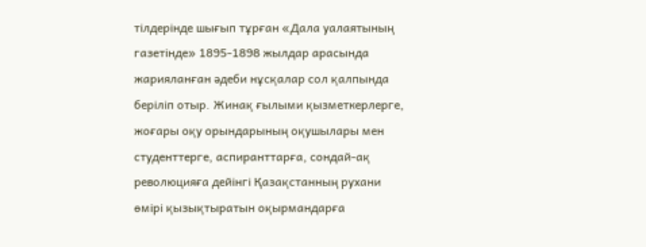тілдерінде шығып тұрған «Дала уалаятының газетінде» 1895-1898 жылдар арасында жарияланған әдеби нұсқалар сол қалпында беріліп отыр. Жинақ ғылыми қызметкерлерге, жоғары оқу орындарының оқушылары мен студенттерге, аспиранттарға, сондай-ақ революцияға дейінгі Қазақстанның рухани өмірі қызықтыратын оқырмандарға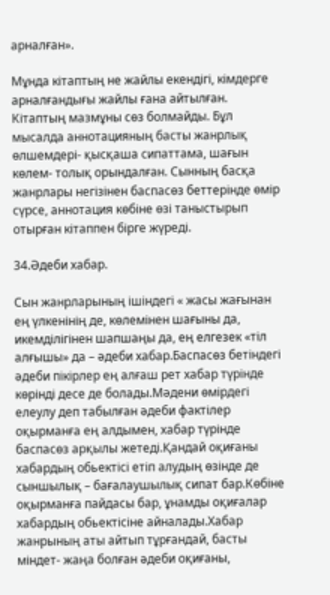арналған».

Мұнда кітаптың не жайлы екендігі, кімдерге арналғандығы жайлы ғана айтылған. Кітаптың мазмұны сөз болмайды. Бұл мысалда аннотацияның басты жанрлық өлшемдері- қысқаша сипаттама, шағын көлем- толық орындалған. Сынның басқа жанрлары негізінен баспасөз беттерінде өмір сүрсе, аннотация көбіне өзі таныстырып отырған кітаппен бірге жүреді.

34.Әдеби хабар.

Сын жанрларының ішіндегі « жасы жағынан ең үлкенінің де, көлемінен шағыны да, икемділігінен шапшаңы да, ең елгезек «тіл алғышы» да – әдеби хабар.Баспасөз бетіндегі әдеби пікірлер ең алғаш рет хабар түрінде көрінді десе де болады.Мәдени өмірдегі елеулу деп табылған әдеби фактілер оқырманға ең алдымен, хабар түрінде баспасөз арқылы жетеді.Қандай оқиғаны хабардың обьектісі етіп алудың өзінде де сыншылық – бағалаушылық сипат бар.Көбіне оқырманға пайдасы бар, ұнамды оқиғалар хабардың обьектісіне айналады.Хабар жанрының аты айтып тұрғандай, басты міндет- жаңа болған әдеби оқиғаны,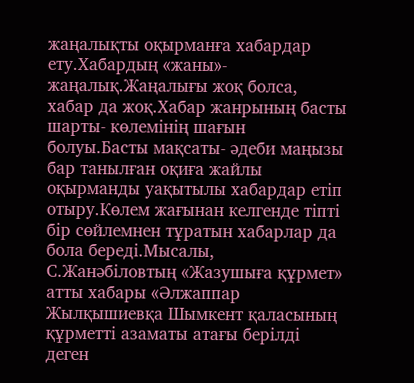жаңалықты оқырманға хабардар ету.Хабардың «жаны»- жаңалық.Жаңалығы жоқ болса, хабар да жоқ.Хабар жанрының басты шарты- көлемінің шағын болуы.Басты мақсаты- әдеби маңызы бар танылған оқиға жайлы оқырманды уақытылы хабардар етіп отыру.Көлем жағынан келгенде тіпті бір сөйлемнен тұратын хабарлар да бола береді.Мысалы, С.Жанәбіловтың «Жазушыға құрмет» атты хабары «Әлжаппар Жылқышиевқа Шымкент қаласының құрметті азаматы атағы берілді деген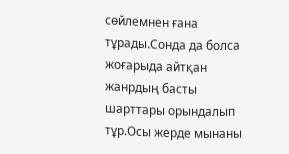сөйлемнен ғана тұрады.Сонда да болса жоғарыда айтқан жанрдың басты шарттары орындалып тұр.Осы жерде мынаны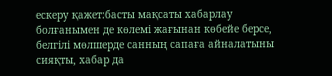ескеру қажет:басты мақсаты хабарлау болғанымен де көлемі жағынан көбейе берсе, белгілі мөлшерде санның сапаға айналатыны сияқты, хабар да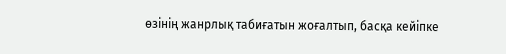өзінің жанрлық табиғатын жоғалтып, басқа кейіпке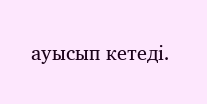ауысып кетеді.